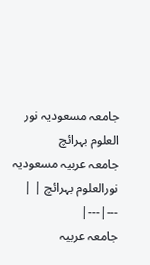جامعہ مسعودیہ نور العلوم بہرائچ
جامعہ عربیہ مسعودیہ نورالعلوم بہرائچ | |
---|---|
جامعہ عربیہ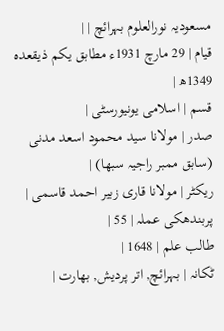مسعودیہ نورالعلوم بہرائچ | |
قیام | 29 مارچ 1931ء مطابق یکم ذیقعدہ 1349ھ |
قسم | اسلامی یونیورسٹی |
صدر | مولانا سید محمود اسعد مدنی (سابق ممبر راجیہ سبھا) |
ریکٹر | مولانا قاری زبیر احمد قاسمی |
پربندھکی عملہ | 55 |
طالب علم | 1648 |
ٹکانہ | بہرائچ, اتر پردیش, بھارت |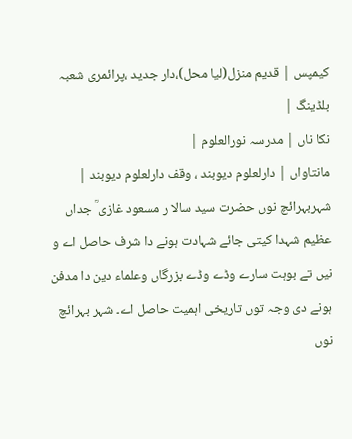کیمپس | قدیم منزل(لیا محل)،دار جدید ،پرائمری شعبہ بلڈینگ |
نکا ناں | مدرسہ نورالعلوم |
مانتاواں | دارلعلوم دیوبند ، وقف دارلعلوم دیوبند |
شہربہرائچ نوں حضرت سید سالا ر مسعود غازی ؒ جداں عظیم شہدا کيتی جائے شہادت ہونے دا شرف حاصل اے و نيں تے بوہت سارے وڈے وڈے بزرگاں وعلماء دین دا مدفن ہونے دی وجہ توں تاریخی اہمیت حاصل اے۔ شہر بہرائچ نوں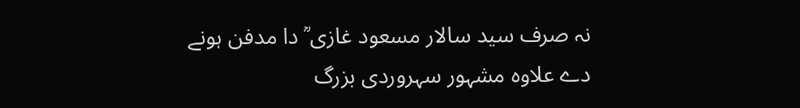نہ صرف سید سالار مسعود غازی ؒ دا مدفن ہونے دے علاوہ مشہور سہروردی بزرگ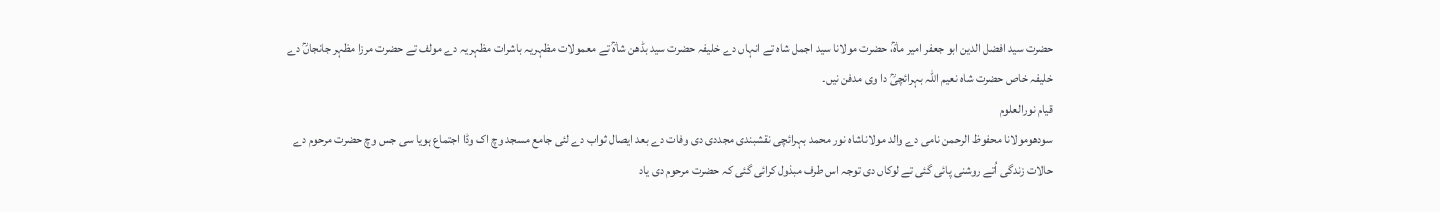حضرت سید افضل الدین ابو جعفر امیر ماہؒ، حضرت مولانا سید اجمل شاہ تے انہاں دے خلیفہ حضرت سید بڈھن شاہؒ تے معمولات مظہریہ باشرات مظہریہ دے مولف تے حضرت مرزا مظہر جانجاںؒ دے خلیفہ خاص حضرت شاہ نعیم اللہ بہرائچیؒ دا وی مدفن نيں۔
قیام نورالعلوم
سودھومولانا محفوظ الرحمن نامی دے والد مولاناشاہ نور محمد بہرائچی نقشبندی مجددی دی وفات دے بعد ایصال ثواب دے لئی جامع مسجد وچ اک وڈا اجتماع ہويا سی جس وچ حضرت مرحوم دے حالات زندگی اُتے روشنی پائی گئی تے لوکاں دی توجہ اس طرف مبذول کرائی گئی کہ حضرت مرحوم دی یاد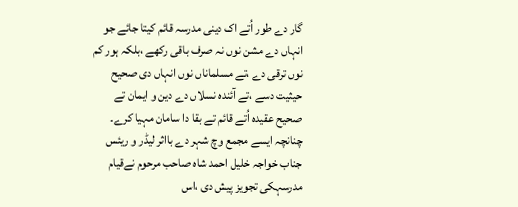گار دے طور اُتے اک دینی مدرسہ قائم کیتا جائے جو انہاں دے مشن نوں نہ صرف باقی رکھے ،بلکہ ہور کم نوں ترقی دے ،تے مسلماناں نوں انہاں دی صحیح حیثیت دسے ،تے آئندہ نسلاں دے دین و ایمان تے صحیح عقیدہ اُتے قائم تے بقا دا سامان مہیا کرے۔ چنانچہ ايسے مجمع وچ شہر دے بااثر لیڈر و ریئس جناب خواجہ خلیل احمد شاہ صاحب مرحوم نےقیام مدرسہکی تجویز پیش دی ،اس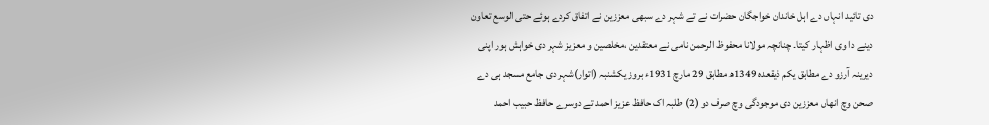دی تائید انہاں دے اہل خاندان خواجگان حضرات نے تے شہر دے سبھی معززین نے اتفاق کردے ہوئے حتی الوسع تعاون دینے دا وی اظہار کیتا۔ چنانچہ مولانا محفوظ الرحمن نامی نے معتقدین ،مخلصین و معزیز شہر دی خواہش ہور اپنی دیرینہ آرزو دے مطابق یکم ذیقعدہ 1349ھ مطابق 29 مارچ 1931ء بروز یکشنبہ (اتوار)شہر دی جامع مسجد ہی دے صحن وچ انھاں معززین دی موجودگی وچ صرف دو (2) طلبہ اک حافظ عزیز احمد تے دوسرے حافظ حبیب احمد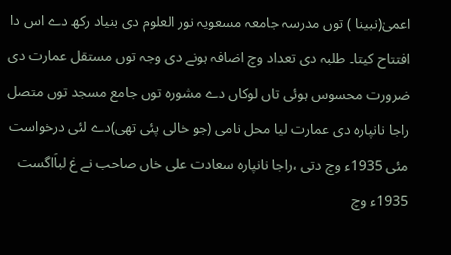اعمیٰ(نبینا ) توں مدرسہ جامعہ مسعویہ نور العلوم دی بنیاد رکھ دے اس دا افتتاح کیتا۔ طلبہ دی تعداد وچ اضافہ ہونے دی وجہ توں مستقل عمارت دی ضرورت محسوس ہوئی تاں لوکاں دے مشورہ توں جامع مسجد توں متصل راجا نانپارہ دی عمارت لیا محل نامی (جو خالی پئی تھی)دے لئی درخواست مئی 1935ء وچ دتی ،راجا نانپارہ سعادت علی خاں صاحب نے غ لباَاگست 1935ء وچ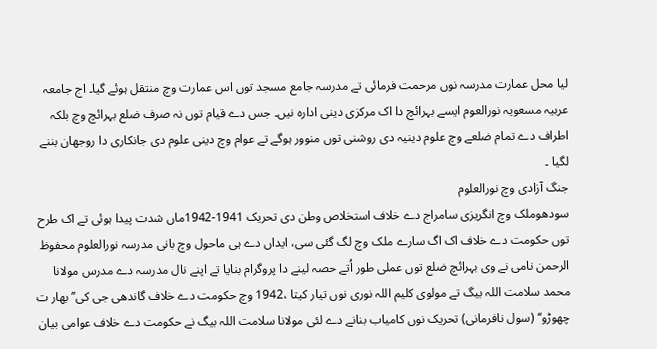لیا محل عمارت مدرسہ نوں مرحمت فرمائی تے مدرسہ جامع مسجد توں اس عمارت وچ منتقل ہوئے گیا۔ اج جامعہ عربیہ مسعویہ نورالعوم ايسے بہرائچ دا اک مرکزی دینی ادارہ نيں۔ جس دے قیام توں نہ صرف ضلع بہرائچ وچ بلکہ اطراف دے تمام ضلعے وچ علوم دینیہ دی روشنی توں منوور ہوگے تے عوام وچ دینی علوم دی جانکاری دا روجھان بننے لگیا ۔
جنگ آزادی وچ نورالعلوم
سودھوملک وچ انگریزی سامراج دے خلاف استخلاص وطن دی تحریک 1941-1942ماں شدت پیدا ہوئی تے اک طرح توں حکومت دے خلاف اک اگ سارے ملک وچ لگ گئی سی، ایداں دے ہی ماحول وچ بانی مدرسہ نورالعلوم محفوظ الرحمن نامی نے وی بہرائچ ضلع توں عملی طور اُتے حصہ لینے دا پروگرام بنایا تے اپنے نال مدرسہ دے مدرس مولانا محمد سلامت اللہ بیگ تے مولوی کلیم اللہ نوری نوں تیار کیتا ،1942 وچ حکومت دے خلاف گاندھی جی کی’’ بھار ت چھوڑو‘‘ (سول نافرمانی) تحریک نوں کامیاب بنانے دے لئی مولانا سلامت اللہ بیگ نے حکومت دے خلاف عوامی بیان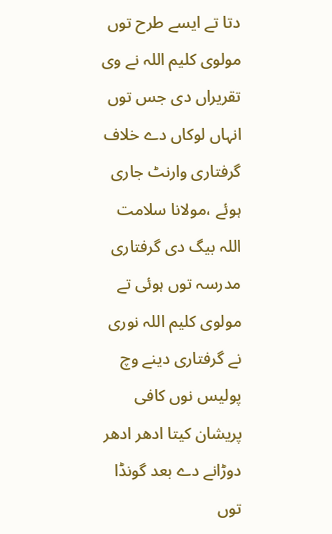دتا تے ايسے طرح توں مولوی کلیم اللہ نے وی تقریراں دی جس توں انہاں لوکاں دے خلاف گرفتاری وارنٹ جاری ہوئے ،مولانا سلامت اللہ بیگ دی گرفتاری مدرسہ توں ہوئی تے مولوی کلیم اللہ نوری نے گرفتاری دینے وچ پولیس نوں کافی پریشان کیتا ادھر ادھر دوڑانے دے بعد گونڈا توں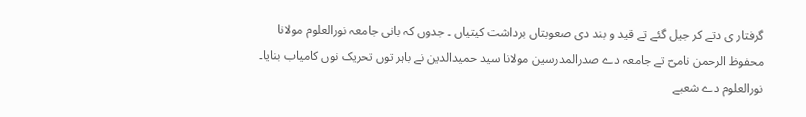گرفتار ی دتے کر جیل گئے تے قید و بند دی صعوبتاں برداشت کيتیاں ۔ جدوں کہ بانی جامعہ نورالعلوم مولانا محفوظ الرحمن نامیؔ تے جامعہ دے صدرالمدرسین مولانا سید حمیدالدین نے باہر توں تحریک نوں کامیاب بنایا۔
نورالعلوم دے شعبے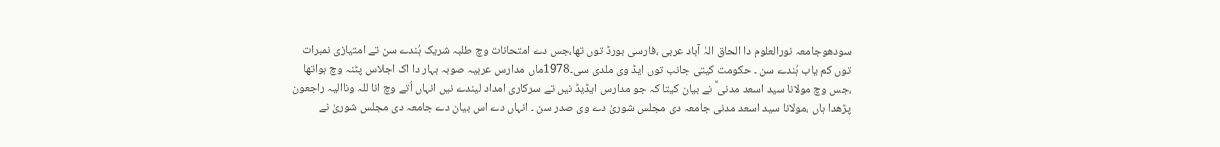سودھوجامعہ نورالعلوم دا الحاق الہٰ آباد عربی ،فارسی بورڈ توں تھا،جس دے امتحانات وچ طلبہ شریک ہُندے سن تے امتیازی نمبرات توں کم یاب ہُندے سن ۔ حکومت کیتی جانب توں ایڈ وی ملدی سی۔1978ماں مدارس عربیہ صوبہ بہار دا اک اجلاس پٹنہ وچ ہواتھا ،جس وچ مولانا سید اسعد مدنی ؒ نے بیان کیتا کہ جو مدارس ایڈیڈ نيں تے سرکاری امداد لیندے نيں انہاں اُتے وچ انا للہ وناالیہ راجعون پڑھدا ہاں ،مولانا سید اسعد مدنی جامعہ دی مجلس شوریٰ دے وی صدر سن ۔ انہاں دے اس بیان دے جامعہ دی مجلس شوریٰ نے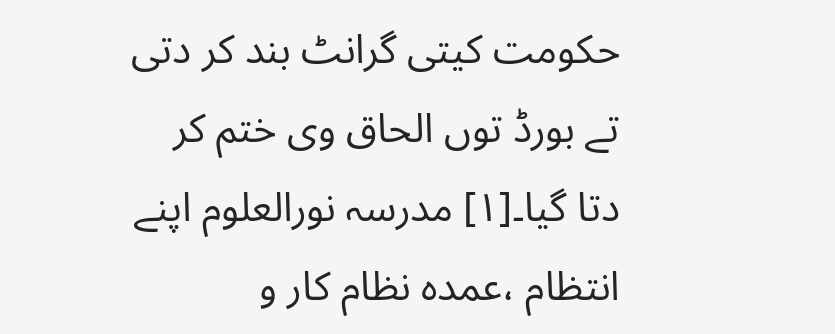حکومت کیتی گرانٹ بند کر دتی تے بورڈ توں الحاق وی ختم کر دتا گیا۔[۱] مدرسہ نورالعلوم اپنے انتظام ،عمدہ نظام کار و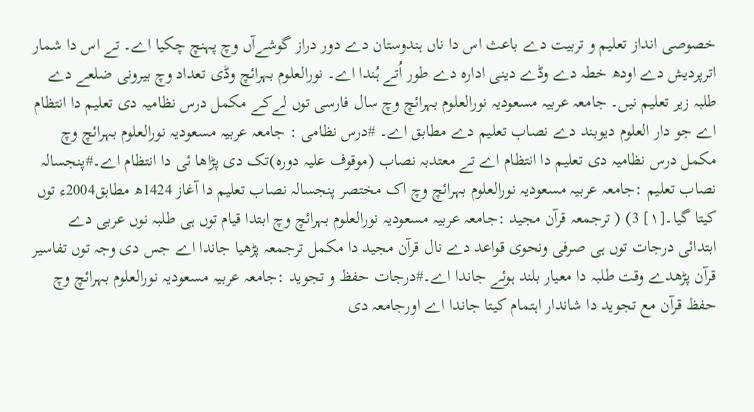خصوصی انداز تعلیم و تربیت دے باعث اس دا ناں ہندوستان دے دور دراز گوشےآں وچ پہنچ چکيا اے۔ تے اس دا شمار اترپردیش دے اودھ خطہ دے وڈے دینی ادارہ دے طور اُتے ہُندا اے۔ نورالعلوم بہرائچ وڈی تعداد وچ بیرونی ضلعے دے طلبہ زیر تعلیم نيں۔ جامعہ عربیہ مسعودیہ نورالعلوم بہرائچ وچ سال فارسی توں لےکے مکمل درس نظامیہ دی تعلیم دا انتظام اے جو دار العلوم دیوبند دے نصاب تعلیم دے مطابق اے۔ #درس نظامی : جامعہ عربیہ مسعودیہ نورالعلوم بہرائچ وچ مکمل درس نظامیہ دی تعلیم دا انتظام اے تے معتدبہ نصاب (موقوف علیہ دورہ)تک دی پڑاھا ئی دا انتظام اے۔#پنجسالہ نصاب تعلیم :جامعہ عربیہ مسعودیہ نورالعلوم بہرائچ وچ اک مختصر پنجسالہ نصاب تعلیم دا آغاز 1424ھ مطابق2004ء توں کیتا گیا۔[۱] 3) ( ترجمعہ قرآن مجید :جامعہ عربیہ مسعودیہ نورالعلوم بہرائچ وچ ابتدا قیام توں ہی طلبہ نوں عربی دے ابتدائی درجات توں ہی صرفی ونحوی قواعد دے نال قرآن مجید دا مکمل ترجمعہ پڑھیا جاندا اے جس دی وجہ توں تفاسیر قرآن پڑھدے وقت طلبہ دا معیار بلند ہوئے جاندا اے۔#درجات حفظ و تجوید :جامعہ عربیہ مسعودیہ نورالعلوم بہرائچ وچ حفظ قرآن مع تجوید دا شاندار اہتمام کیتا جاندا اے اورجامعہ دی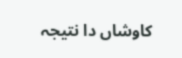کاوشاں دا نتیجہ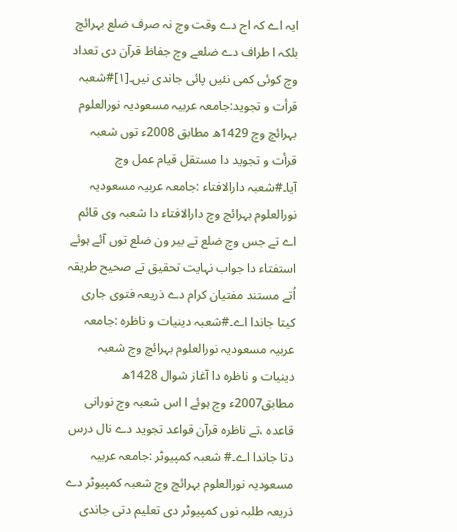ایہ اے کہ اج دے وقت وچ نہ صرف ضلع بہرائچ بلکہ ا طراف دے ضلعے وچ جفاظ قرآن دی تعداد وچ کوئی کمی نئيں پائی جاندی نيں۔[۱]#شعبہ قرأت و تجوید:جامعہ عربیہ مسعودیہ نورالعلوم بہرائچ وچ 1429ھ مطابق 2008ء توں شعبہ قرأت و تجوید دا مستقل قیام عمل وچ آیا۔#شعبہ دارالافتاء :جامعہ عربیہ مسعودیہ نورالعلوم بہرائچ وچ دارالافتاء دا شعبہ وی قائم اے تے جس وچ ضلع تے بیر ون ضلع توں آئے ہوئے استفتاء دا جواب نہایت تحقیق تے صحیح طریقہ اُتے مستند مفتیان کرام دے ذریعہ فتوی جاری کیتا جاندا اے۔#شعبہ دینیات و ناظرہ :جامعہ عربیہ مسعودیہ نورالعلوم بہرائچ وچ شعبہ دینیات و ناظرہ دا آغاز شوال 1428ھ مطابق2007ء وچ ہوئے ا اس شعبہ وچ نورانی قاعدہ ،تے ناظرہ قرآن قواعد تجوید دے نال درس دتا جاندا اے۔# شعبہ کمپیوٹر :جامعہ عربیہ مسعودیہ نورالعلوم بہرائچ وچ شعبہ کمپیوٹر دے ذریعہ طلبہ نوں کمپیوٹر دی تعلیم دتی جاندی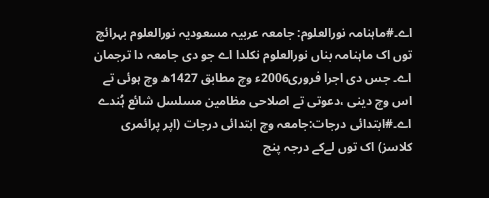اے۔#ماہنامہ نورالعلوم: جامعہ عربیہ مسعودیہ نورالعلوم بہرائچ توں اک ماہنامہ بناں نورالعلوم نکلدا اے جو دی جامعہ دا ترجمان اے۔ جس دی اجرا فروری2006ء وچ مطابق 1427ھ وچ ہوئی تے اس وچ دینی ،دعوتی تے اصلاحی مظامین مسلسل شائع ہُندے اے۔#ابتدائی درجات:جامعہ وچ ابتدائی درجات (اپر پرائمری کلاسز) اک توں لےکے درجہ پنج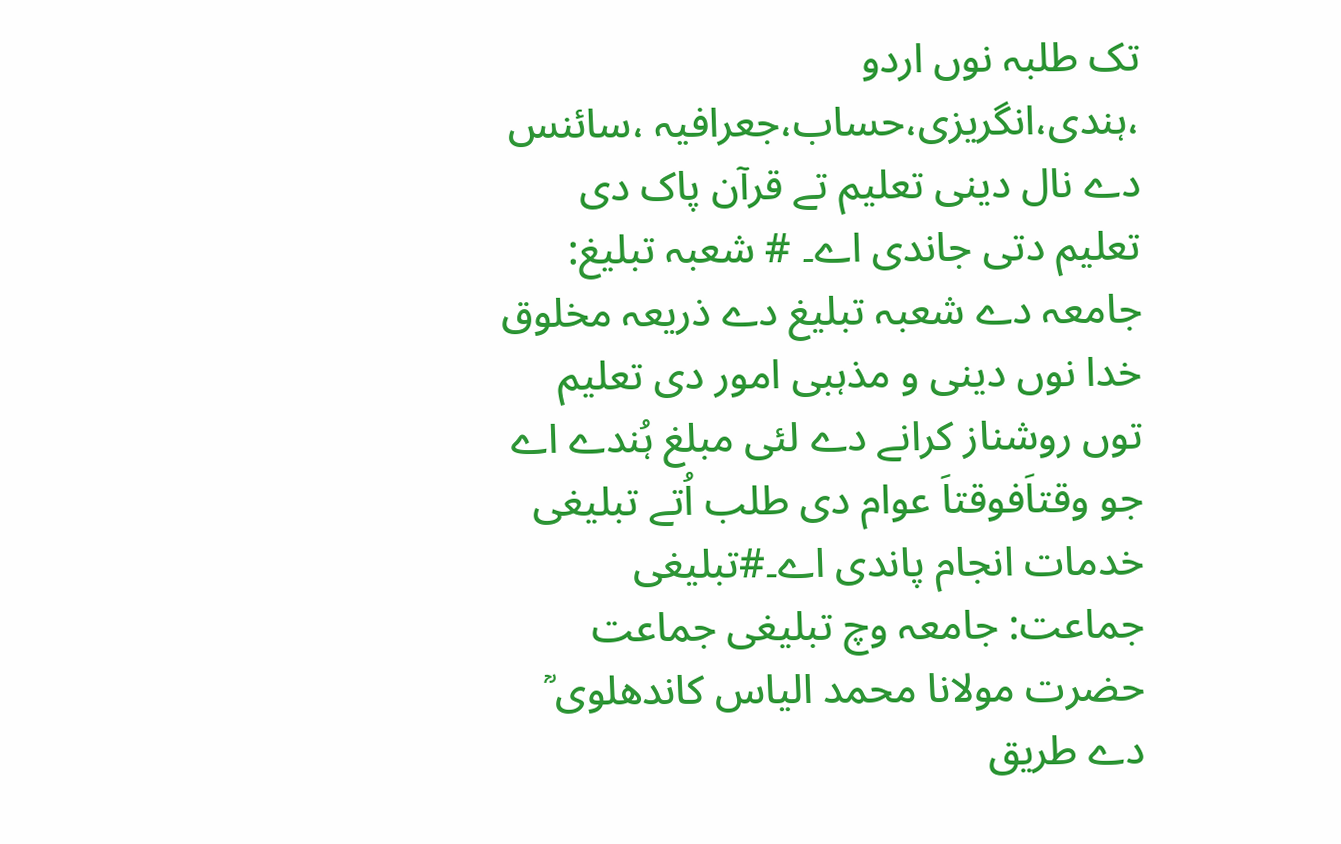تک طلبہ نوں اردو ،ہندی،انگریزی،حساب،جعرافیہ ،سائنس دے نال دینی تعلیم تے قرآن پاک دی تعلیم دتی جاندی اے۔ # شعبہ تبلیغ: جامعہ دے شعبہ تبلیغ دے ذریعہ مخلوق خدا نوں دینی و مذہبی امور دی تعلیم توں روشناز کرانے دے لئی مبلغ ہُندے اے جو وقتاَفوقتاَ عوام دی طلب اُتے تبلیغی خدمات انجام پاندی اے۔#تبلیغی جماعت: جامعہ وچ تبلیغی جماعت حضرت مولانا محمد الیاس کاندھلوی ؒ دے طریق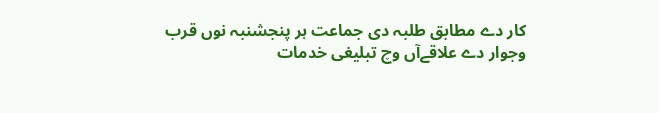کار دے مطابق طلبہ دی جماعت ہر پنجشنبہ نوں قرب وجوار دے علاقےآں وچ تبلیغی خدمات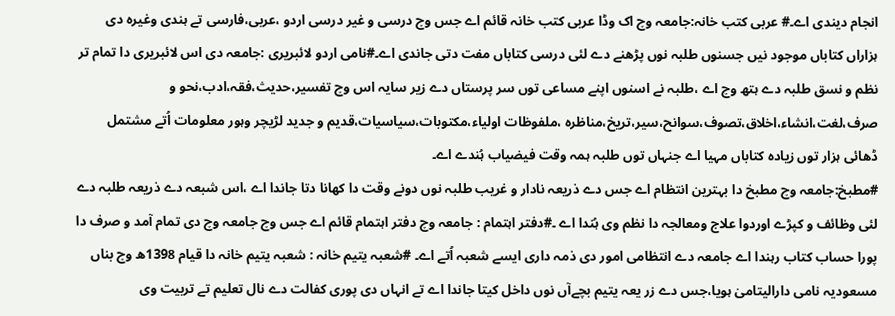انجام دیندی اے۔# عربی کتب خانہ:جامعہ وچ اک وڈا عربی کتب خانہ قائم اے جس وچ درسی و غیر درسی اردو ،عربی،فارسی تے ہندی وغیرہ دی ہزاراں کتاباں موجود نيں جسنوں طلبہ نوں پڑھنے دے لئی درسی کتاباں مفت دتی جاندی اے۔#نامی اردو لائبریری :جامعہ دی اس لائبریری دا تمام تر نظم و نسق طلبہ دے ہتھ وچ اے ،طلبہ نے اسنوں اپنے مساعی توں سر پرستاں دے زیر سایہ اس وچ تفسیر،حدیث،فقہ،ادب،نحو و صرف،لغت،انشاء،اخلاق،تصوف،سوانح،سیر،تریخ،مناظرہ ،ملفوظات اولیاء،مکتوبات،سیاسیات،قدیم و جدید لڑیچر وہور معلومات اُتے مشتمل ڈھائی ہزار توں زیادہ کتاباں مہیا اے جنہاں توں طلبہ ہمہ وقت فیضیاب ہُندے اے۔
#مطبخ:جامعہ وچ مطبخ دا بہترین انتظام اے جس دے ذریعہ نادار و غریب طلبہ نوں دونے وقت دا کھانا دتا جاندا اے ،اس شبعہ دے ذریعہ طلبہ دے لئی وظائف و کپڑے اوردوا علاج ومعالجہ دا نظم وی ہُندا اے ۔#دفتر اہتمام : جامعہ وچ دفتر اہتمام قائم اے جس وچ جامعہ وچ دی تمام آمد و صرف دا پورا حساب کتاب رہندا اے جامعہ دے انتظامی امور دی ذمہ داری ايسے شعبہ اُتے اے۔ #شعبہ یتیم خانہ : شعبہ یتیم خانہ دا قیام 1398ھ وچ بناں مسعودیہ نامی دارالیتامیٰ ہويا،جس دے زر یعہ یتیم بچےآں نوں داخل کیتا جاندا اے تے انہاں دی پوری کفالت دے نال تعلیم تے تربیت وی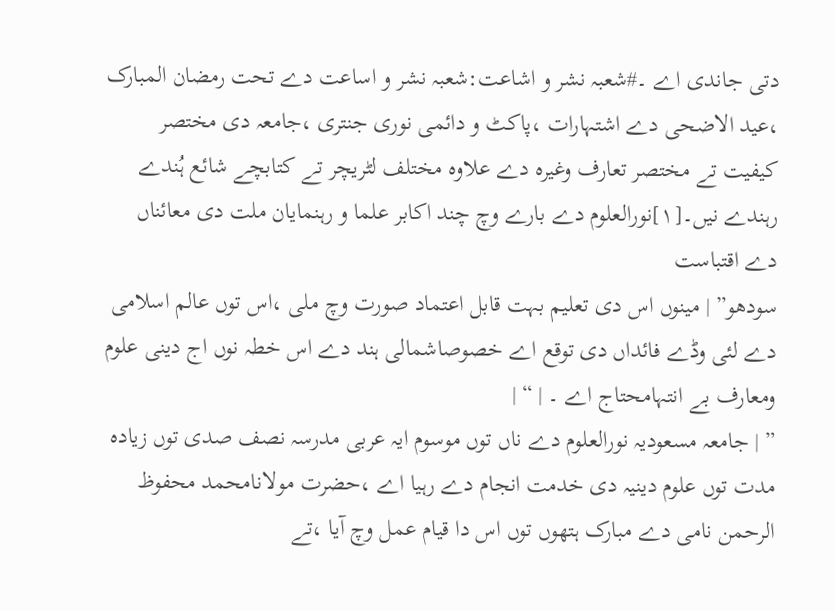دتی جاندی اے ۔#شعبہ نشر و اشاعت:شعبہ نشر و اساعت دے تحت رمضان المبارک ،عید الاضحی دے اشتہارات ،پاکٹ و دائمی نوری جنتری ،جامعہ دی مختصر کیفیت تے مختصر تعارف وغیرہ دے علاوہ مختلف لٹریچر تے کتابچے شائع ہُندے رہندے نيں۔[۱]نورالعلوم دے بارے وچ چند اکابر علما و رہنمایان ملت دی معائناں دے اقتباست
سودھو” | مینوں اس دی تعلیم بہت قابل اعتماد صورت وچ ملی ،اس توں عالم اسلامی دے لئی وڈے فائداں دی توقع اے خصوصاشمالی ہند دے اس خطہ نوں اج دینی علوم ومعارف بے انتہامحتاج اے ۔ | “ |
” | جامعہ مسعودیہ نورالعلوم دے ناں توں موسوم ایہ عربی مدرسہ نصف صدی توں زیادہ مدت توں علوم دینیہ دی خدمت انجام دے رہیا اے ،حضرت مولانامحمد محفوظ الرحمن نامی دے مبارک ہتھوں توں اس دا قیام عمل وچ آیا ،تے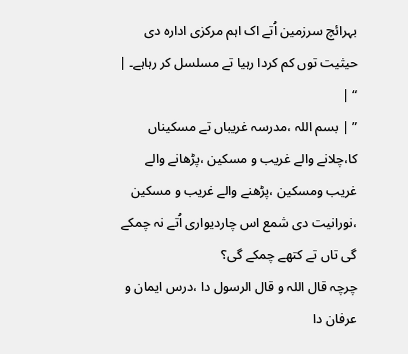بہرائچ سرزمین اُتے اک اہم مرکزی ادارہ دی حیثیت توں کم کردا رہیا تے مسلسل کر رہاہے۔ | “ |
” | بسم اللہ ،مدرسہ غریباں تے مسکیناں کا،چلانے والے غریب و مسکین ،پڑھانے والے غریب ومسکین ،پڑھنے والے غریب و مسکین ،نورانیت دی شمع اس چاردیواری اُتے نہ چمکے گی تاں تے کتھے چمکے گی؟
چرچہ قال اللہ و قال الرسول دا ،درس ایمان و عرفان دا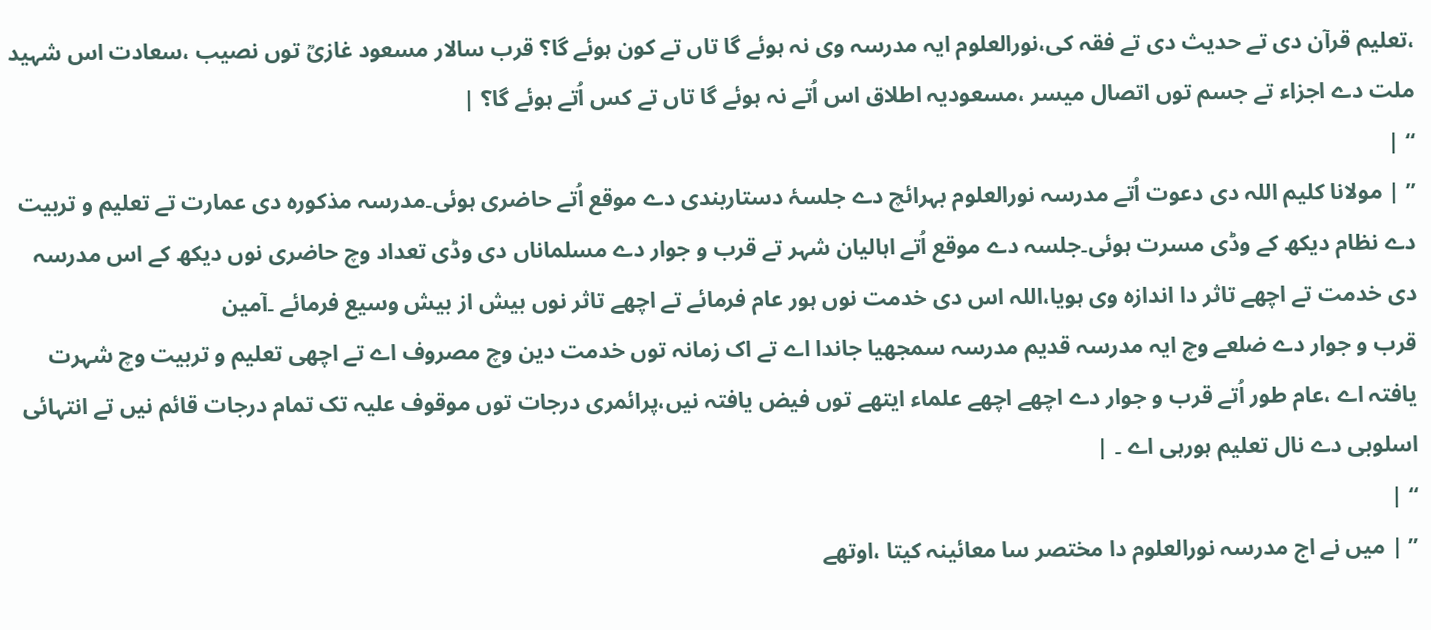،تعلیم قرآن دی تے حدیث دی تے فقہ کی،نورالعلوم ایہ مدرسہ وی نہ ہوئے گا تاں تے کون ہوئے گا؟ قرب سالار مسعود غازیؒ توں نصیب ،سعادت اس شہید ملت دے اجزاء تے جسم توں اتصال میسر ،مسعودیہ اطلاق اس اُتے نہ ہوئے گا تاں تے کس اُتے ہوئے گا؟ |
“ |
” | مولانا کلیم اللہ دی دعوت اُتے مدرسہ نورالعلوم بہرائچ دے جلسۂ دستاربندی دے موقع اُتے حاضری ہوئی۔مدرسہ مذکورہ دی عمارت تے تعلیم و تربیت دے نظام دیکھ کے وڈی مسرت ہوئی۔جلسہ دے موقع اُتے اہالیان شہر تے قرب و جوار دے مسلماناں دی وڈی تعداد وچ حاضری نوں دیکھ کے اس مدرسہ دی خدمت تے اچھے تاثر دا اندازہ وی ہويا،اللہ اس دی خدمت نوں ہور عام فرمائے تے اچھے تاثر نوں بیش از بیش وسیع فرمائے ۔آمین
قرب و جوار دے ضلعے وچ ایہ مدرسہ قدیم مدرسہ سمجھیا جاندا اے تے اک زمانہ توں خدمت دین وچ مصروف اے تے اچھی تعلیم و تربیت وچ شہرت یافتہ اے ،عام طور اُتے قرب و جوار دے اچھے اچھے علماء ایتھے توں فیض یافتہ نيں،پرائمری درجات توں موقوف علیہ تک تمام درجات قائم نيں تے انتہائی اسلوبی دے نال تعلیم ہورہی اے ۔ |
“ |
” | ميں نے اج مدرسہ نورالعلوم دا مختصر سا معائینہ کیتا ،اوتھے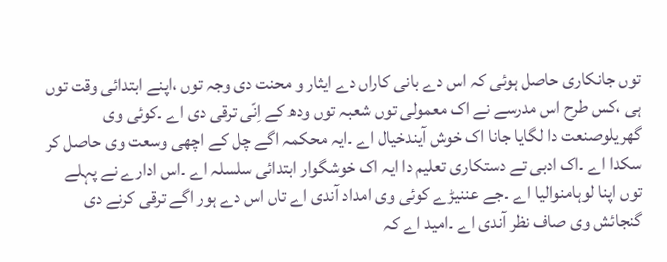توں جانکاری حاصل ہوئی کہ اس دے بانی کاراں دے ایثار و محنت دی وجہ توں ،اپنے ابتدائی وقت توں ہی ،کس طرح اس مدرسے نے اک معمولی توں شعبہ توں ودھ کے اِنّی ترقی دی اے ۔کوئی وی گھریلوصنعت دا لگایا جانا اک خوش آیندخیال اے ۔ایہ محکمہ اگے چل کے اچھی وسعت وی حاصل کر سکدا اے ۔اک ادبی تے دستکاری تعلیم دا ایہ اک خوشگوار ابتدائی سلسلہ اے ۔اس ادارے نے پہلے توں اپنا لوہامنوالیا اے ۔جے عننیڑے کوئی وی امداد آندی اے تاں اس دے ہور اگے ترقی کرنے دی گنجائش وی صاف نظر آندی اے ۔امید اے کہ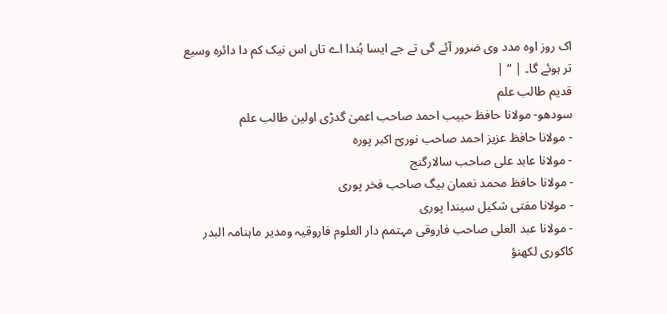اک روز اوہ مدد وی ضرور آئے گی تے جے ایسا ہُندا اے تاں اس نیک کم دا دائرہ وسیع تر ہوئے گا۔ | “ |
قدیم طالب علم
سودھو- مولانا حافظ حبیب احمد صاحب اعمیٰ گدڑی اولین طالب علم
- مولانا حافظ عزیز احمد صاحب نوریؔ اکبر پورہ
- مولانا عابد علی صاحب سالارگنج
- مولانا حافظ محمد نعمان بیگ صاحب فخر پوری
- مولانا مفتی شکیل سیندا پوری
- مولانا عبد العلی صاحب فاروقی مہتمم دار العلوم فاروقیہ ومدیر ماہنامہ البدر کاکوری لکھنؤ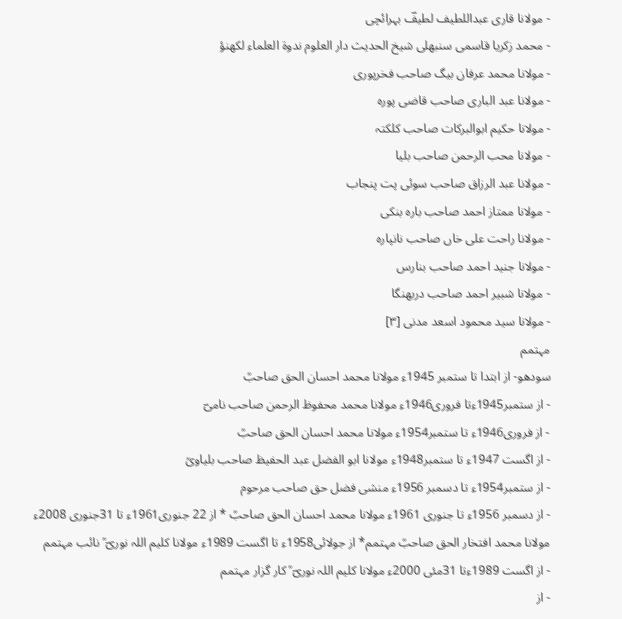- مولانا قاری عبداللطیف لطیفؔ بہرائچی
- محمد زکریا قاسمی سنبھلی شیخ الحدیث دار العلوم ندوۃ العلماء لکھنؤ
- مولانا محمد عرفان بیگ صاحب فخرپوری
- مولانا عبد الباری صاحب قاضی پورہ
- مولانا حکیم ابوالبرکات صاحب کلکتہ
- مولانا محب الرحمن صاحب بلیا
- مولانا عبد الرزاق صاحب سوئی پت پنجاب
- مولانا ممتاز احمد صاحب بارہ بنکی
- مولانا راحت علی خاں صاحب نانپارہ
- مولانا جنید احمد صاحب بنارس
- مولانا شبیر احمد صاحب دربھنگا
- مولانا سید محمود اسعد مدنی [۳]
مہتمم
سودھو- از ابتدا تا ستمبر 1945ء مولانا محمد احسان الحق صاحبؒ
- از ستمبر1945ءتا فروری1946ء مولانا محمد محفوظ الرحمن صاحب نامیؔ
- از فروری1946ء تا ستمبر1954ء مولانا محمد احسان الحق صاحبؒ
- از اگست 1947ء تا ستمبر1948ء مولانا ابو الفضل عبد الحفیظ صاحب بلیاویؒ
- از ستمبر1954ء تا دسمبر 1956ء منشی فضل حق صاحب مرحوم
- از دسمبر 1956ء تا جنوری 1961ء مولانا محمد احسان الحق صاحبؒ * از 22 جنوری1961ء تا 31جنوری 2008ء مولانا محمد افتخار الحق صاحبؒ مہتمم* از جولائی1958ء تا اگست 1989ء مولانا کلیم اللہ نوریؔ ؒ نائب مہتمم
- از اگست 1989ءتا 31مئی 2000ء مولانا کلیم اللہ نوریؔ ؒ کار گزار مہتمم
- از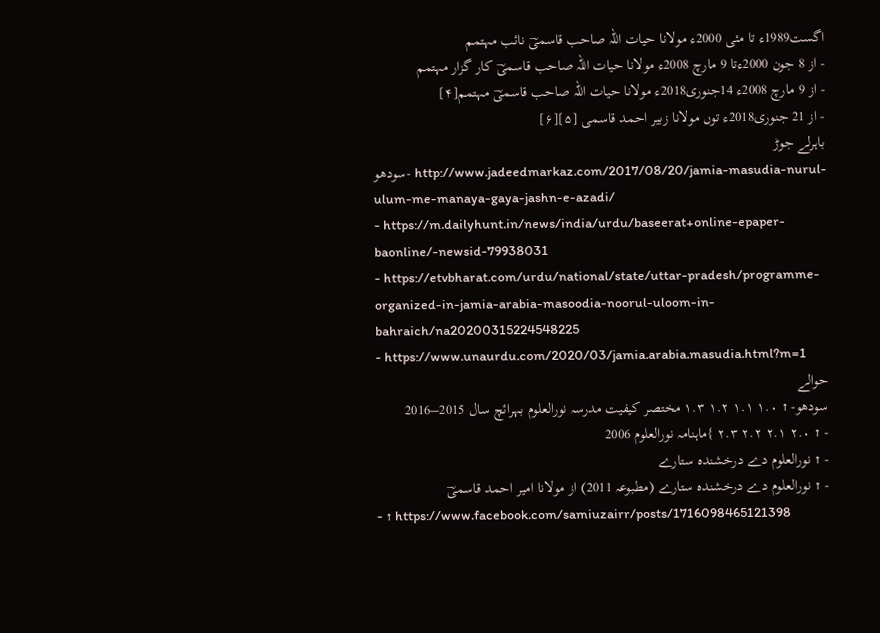اگست1989ء تا مئی 2000ء مولانا حیات اللہ صاحب قاسمیؔ نائب مہتمم
- از 8 جون 2000ءتا 9 مارچ 2008ء مولانا حیات اللہ صاحب قاسمیؔ کار گزار مہتمم
- از 9 مارچ 2008ء 14جنوری2018ء مولانا حیات اللہ صاحب قاسمیؔ مہتمم[۴]
- از 21 جنوری2018ء توں مولانا زبیر احمد قاسمی [۵][۶]
باہرلے جوڑ
سودھو- http://www.jadeedmarkaz.com/2017/08/20/jamia-masudia-nurul-ulum-me-manaya-gaya-jashn-e-azadi/
- https://m.dailyhunt.in/news/india/urdu/baseerat+online-epaper-baonline/-newsid-79938031
- https://etvbharat.com/urdu/national/state/uttar-pradesh/programme-organized-in-jamia-arabia-masoodia-noorul-uloom-in-bahraich/na20200315224548225
- https://www.unaurdu.com/2020/03/jamia.arabia.masudia.html?m=1
حوالے
سودھو- ↑ ۱.۰ ۱.۱ ۱.۲ ۱.۳ مختصر کیفیت مدرسہ نورالعلوم بہرائچ سال 2015–2016
- ↑ ۲.۰ ۲.۱ ۲.۲ ۲.۳ }ماہنامہ نورالعلوم 2006
- ↑ نورالعلوم دے درخشندہ ستارے
- ↑ نورالعلوم دے درخشندہ ستارے (مطبوعہ 2011) از مولانا امیر احمد قاسمیؔ
- ↑ https://www.facebook.com/samiuzairr/posts/1716098465121398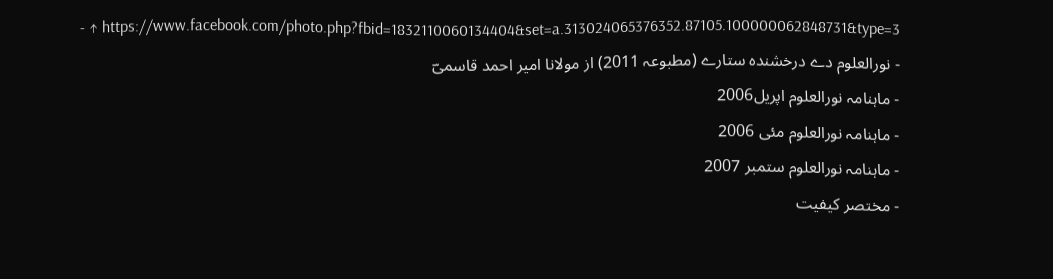- ↑ https://www.facebook.com/photo.php?fbid=1832110060134404&set=a.313024065376352.87105.100000062848731&type=3
- نورالعلوم دے درخشندہ ستارے (مطبوعہ 2011) از مولانا امیر احمد قاسمیؔ
- ماہنامہ نورالعلوم اپریل2006
- ماہنامہ نورالعلوم مئی 2006
- ماہنامہ نورالعلوم ستمبر 2007
- مختصر کیفیت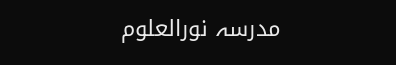مدرسہ نورالعلوم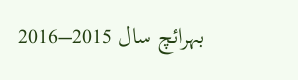بہرائچ سال 2015–2016